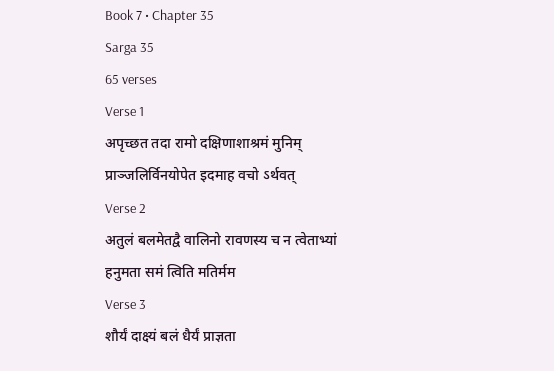Book 7 • Chapter 35
Sarga 35
65 verses
Verse 1
अपृच्छत तदा रामो दक्षिणाशाश्रमं मुनिम् प्राञ्जलिर्विनयोपेत इदमाह वचो ऽर्थवत्
Verse 2
अतुलं बलमेतद्वै वालिनो रावणस्य च न त्वेताभ्यां हनुमता समं त्विति मतिर्मम
Verse 3
शौर्यं दाक्ष्यं बलं धैर्यं प्राज्ञता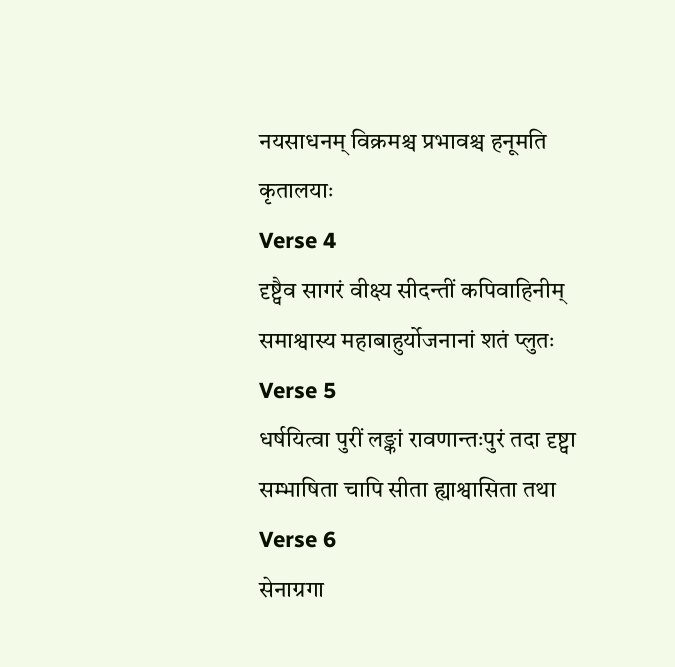नयसाधनम् विक्रमश्च प्रभावश्च हनूमति कृतालयाः
Verse 4
दृष्ट्वैव सागरं वीक्ष्य सीदन्तीं कपिवाहिनीम् समाश्वास्य महाबाहुर्योजनानां शतं प्लुतः
Verse 5
धर्षयित्वा पुरीं लङ्कां रावणान्तःपुरं तदा दृष्ट्वा सम्भाषिता चापि सीता ह्याश्वासिता तथा
Verse 6
सेनाग्रगा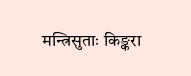मन्त्रिसुताः किङ्करा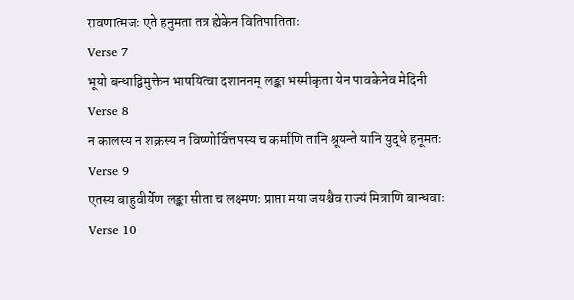रावणात्मजः एते हनुमता तत्र ह्येकेन वितिपातिताः
Verse 7
भूयो बन्धाद्विमुक्तेन भाषयित्वा दशाननम् लङ्का भस्मीकृता येन पावकेनेव मेदिनी
Verse 8
न कालस्य न शक्रस्य न विष्णोर्वित्तपस्य च कर्माणि तानि श्रूयन्ते यानि युद्धे हनूमतः
Verse 9
एतस्य बाहुवीर्येण लङ्का सीता च लक्ष्मणः प्राप्ता मया जयश्चैव राज्यं मित्राणि बान्धवाः
Verse 10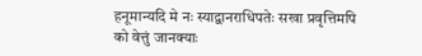हनूमान्यदि मे नः स्याद्वानराधिपतेः सखा प्रवृत्तिमपि को वेत्तुं जानक्याः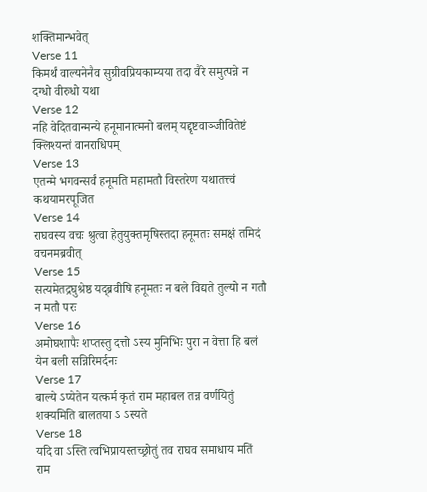शक्तिमान्भवेत्
Verse 11
किमर्थं वाल्यनेनैव सुग्रीवप्रियकाम्यया तदा वैरे समुत्पन्ने न दग्धो वीरुधो यथा
Verse 12
नहि वेदितवान्मन्ये हनूमानात्मनो बलम् यद्दृष्टवाञ्जीवितेष्टं क्लिश्यन्तं वानराधिपम्
Verse 13
एतन्मे भगवन्सर्वं हनूमति महामतौ विस्तरेण यथातत्त्वं कथयामरपूजित
Verse 14
राघवस्य वचः श्रुत्वा हेतुयुक्तमृषिस्तदा हनूमतः समक्षं तमिदं वचनमब्रवीत्
Verse 15
सत्यमेतद्रघुश्रेष्ठ यद्ब्रवीषि हनूमतः न बले विद्यते तुल्यो न गतौ न मतौ परः
Verse 16
अमोघशापैः शप्तस्तु दत्तो ऽस्य मुनिभिः पुरा न वेत्ता हि बलं येन बली सन्निरिमर्दनः
Verse 17
बाल्ये ऽप्येतेन यत्कर्म कृतं राम महाबल तन्न वर्णयितुं शक्यमिति बालतया ऽ ऽस्यते
Verse 18
यदि वा ऽस्ति त्वभिप्रायस्तच्छ्रोतुं तव राघव समाधाय मतिं राम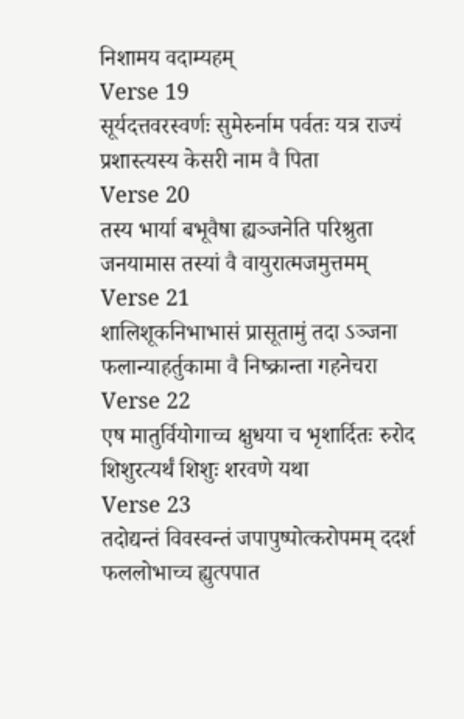निशामय वदाम्यहम्
Verse 19
सूर्यदत्तवरस्वर्णः सुमेरुर्नाम पर्वतः यत्र राज्यं प्रशास्त्यस्य केसरी नाम वै पिता
Verse 20
तस्य भार्या बभूवैषा ह्यञ्जनेति परिश्रुता जनयामास तस्यां वै वायुरात्मजमुत्तमम्
Verse 21
शालिशूकनिभाभासं प्रासूतामुं तदा ऽञ्जना फलान्याहर्तुकामा वै निष्क्रान्ता गहनेचरा
Verse 22
एष मातुर्वियोगाच्च क्षुधया च भृशार्दितः रुरोद शिशुरत्यर्थं शिशुः शरवणे यथा
Verse 23
तदोद्यन्तं विवस्वन्तं जपापुष्पोत्करोपमम् ददर्श फललोभाच्च ह्युत्पपात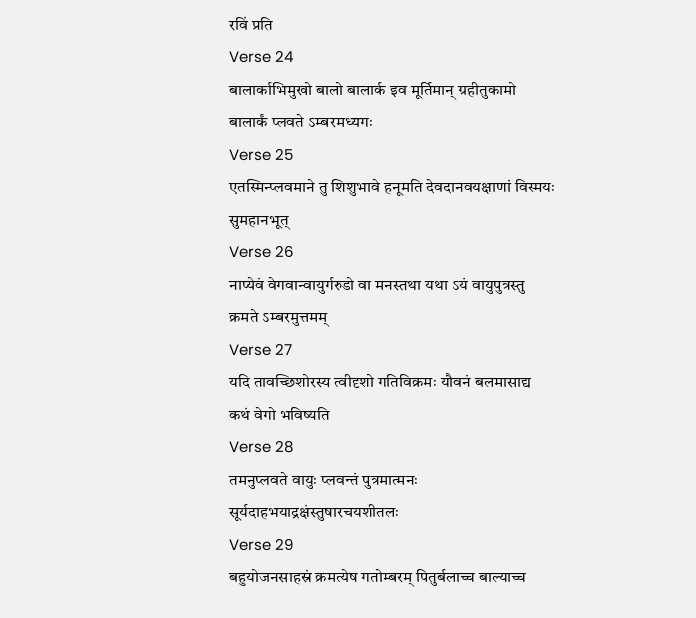रविं प्रति
Verse 24
बालार्काभिमुखो बालो बालार्क इव मूर्तिमान् ग्रहीतुकामो बालार्कं प्लवते ऽम्बरमध्यगः
Verse 25
एतस्मिन्प्लवमाने तु शिशुभावे हनूमति देवदानवयक्षाणां विस्मयः सुमहानभूत्
Verse 26
नाप्येवं वेगवान्वायुर्गरुडो वा मनस्तथा यथा ऽयं वायुपुत्रस्तु क्रमते ऽम्बरमुत्तमम्
Verse 27
यदि तावच्छिशोरस्य त्वीदृशो गतिविक्रमः यौवनं बलमासाद्य कथं वेगो भविष्यति
Verse 28
तमनुप्लवते वायुः प्लवन्तं पुत्रमात्मनः सूर्यदाहभयाद्रक्षंस्तुषारचयशीतलः
Verse 29
बहुयोजनसाहस्रं क्रमत्येष गतोम्बरम् पितुर्बलाच्च बाल्याच्च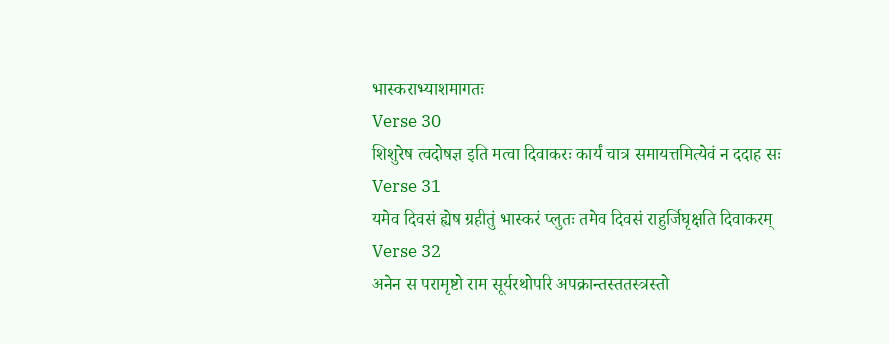भास्कराभ्याशमागतः
Verse 30
शिशुरेष त्वदोषज्ञ इति मत्वा दिवाकरः कार्यं चात्र समायत्तमित्येवं न ददाह सः
Verse 31
यमेव दिवसं ह्येष ग्रहीतुं भास्करं प्लुतः तमेव दिवसं राहुर्जिघृक्षति दिवाकरम्
Verse 32
अनेन स परामृष्टो राम सूर्यरथोपरि अपक्रान्तस्ततस्त्रस्तो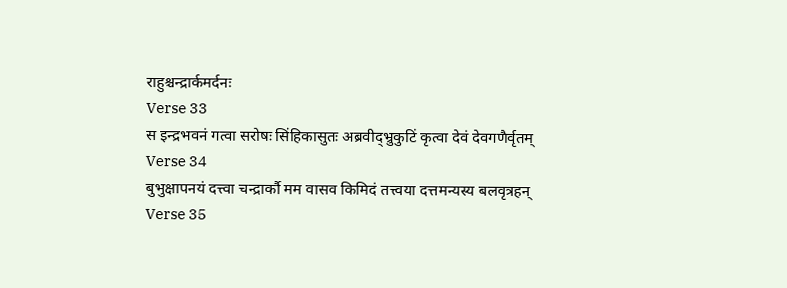राहुश्चन्द्रार्कमर्दनः
Verse 33
स इन्द्रभवनं गत्वा सरोषः सिंहिकासुतः अब्रवीद्भ्रुकुटिं कृत्वा देवं देवगणैर्वृतम्
Verse 34
बुभुक्षापनयं दत्त्वा चन्द्रार्कौ मम वासव किमिदं तत्त्वया दत्तमन्यस्य बलवृत्रहन्
Verse 35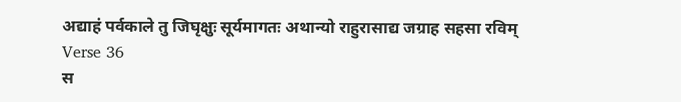अद्याहं पर्वकाले तु जिघृक्षुः सूर्यमागतः अथान्यो राहुरासाद्य जग्राह सहसा रविम्
Verse 36
स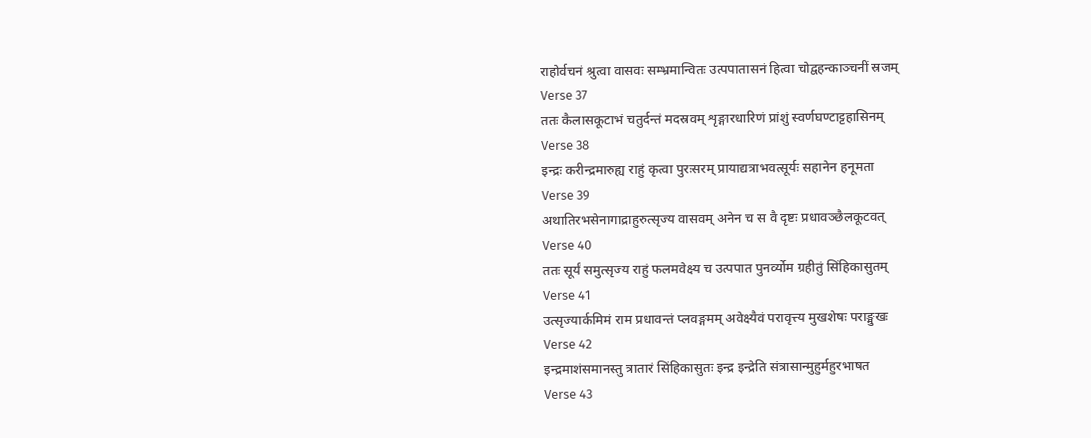राहोर्वचनं श्रुत्वा वासवः सम्भ्रमान्वितः उत्पपातासनं हित्वा चोद्वहन्काञ्चनीं स्रजम्
Verse 37
ततः कैलासकूटाभं चतुर्दन्तं मदस्रवम् शृङ्गारधारिणं प्रांशुं स्वर्णघण्टाट्टहासिनम्
Verse 38
इन्द्रः करीन्द्रमारुह्य राहुं कृत्वा पुरःसरम् प्रायाद्यत्राभवत्सूर्यः सहानेन हनूमता
Verse 39
अथातिरभसेनागाद्राहुरुत्सृज्य वासवम् अनेन च स वै दृष्टः प्रधावञ्छैलकूटवत्
Verse 40
ततः सूर्यं समुत्सृज्य राहुं फलमवेक्ष्य च उत्पपात पुनर्व्योम ग्रहीतुं सिंहिकासुतम्
Verse 41
उत्सृज्यार्कमिमं राम प्रधावन्तं प्लवङ्गमम् अवेक्ष्यैवं परावृत्त्य मुखशेषः पराङ्मुखः
Verse 42
इन्द्रमाशंसमानस्तु त्रातारं सिंहिकासुतः इन्द्र इन्द्रेति संत्रासान्मुहुर्महुरभाषत
Verse 43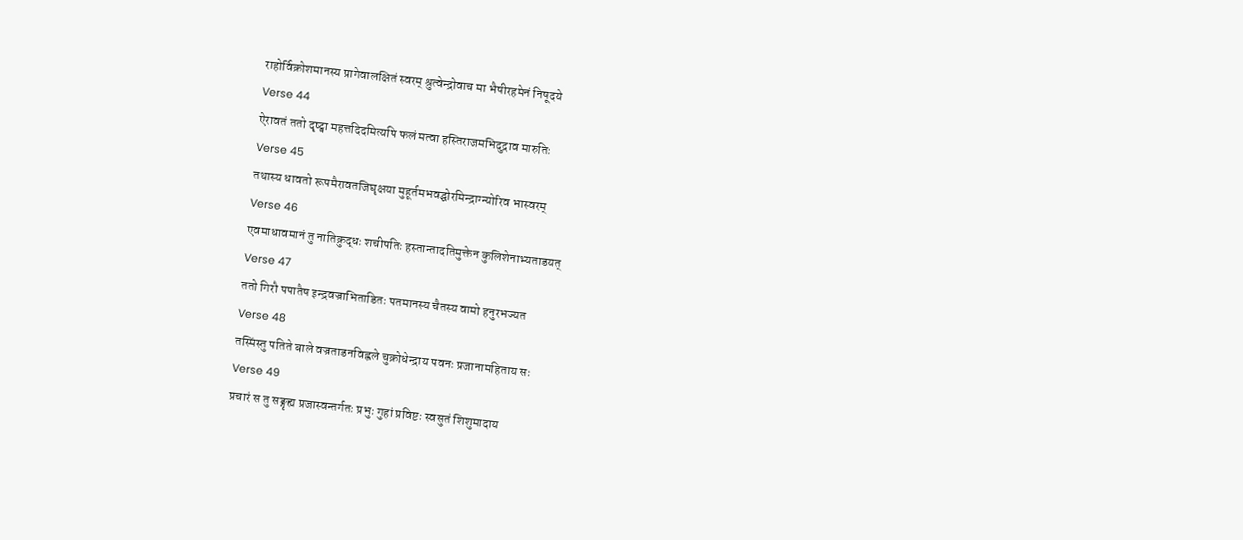राहोर्विक्रोशमानस्य प्रागेवालक्षितं स्वरम् श्रुत्वेन्द्रोवाच मा भैषीरहमेनं निषूदये
Verse 44
ऐरावतं ततो दृष्ट्वा महत्तदिदमित्यपि फलं मत्वा हस्तिराजमभिदुद्राव मारुतिः
Verse 45
तथास्य धावतो रूपमैरावतजिघृक्षया मुहूर्तमभवद्घोरमिन्द्राग्न्योरिव भास्वरम्
Verse 46
एवमाधावमानं तु नातिक्रुद्धः शचीपतिः हस्तान्तादतिमुक्तेन कुलिशेनाभ्यताडयत्
Verse 47
ततो गिरौ पपातैष इन्द्रवज्राभिताडितः पतमानस्य चैतस्य वामो हनुरभज्यत
Verse 48
तस्मिंस्तु पतिते बाले वज्रताडनविह्वले चुक्रोधेन्द्राय पवनः प्रजानामहिताय सः
Verse 49
प्रचारं स तु सङ्गृह्य प्रजास्वन्तर्गतः प्रभुः गुहां प्रविष्टः स्वसुतं शिशुमादाय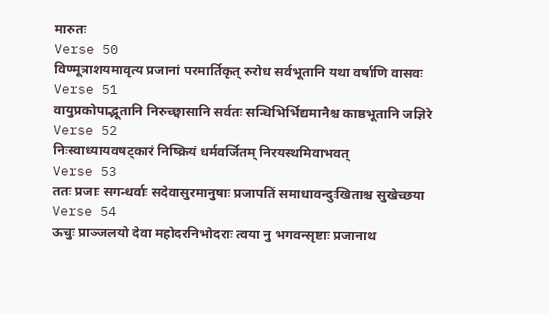मारुतः
Verse 50
विण्मूत्राशयमावृत्य प्रजानां परमार्तिकृत् रुरोध सर्वभूतानि यथा वर्षाणि वासवः
Verse 51
वायुप्रकोपाद्भूतानि निरुच्छ्वासानि सर्वतः सन्धिभिर्भिद्यमानैश्च काष्ठभूतानि जज्ञिरे
Verse 52
निःस्वाध्यायवषट्कारं निष्क्रियं धर्मवर्जितम् निरयस्थमिवाभवत्
Verse 53
ततः प्रजाः सगन्धर्वाः सदेवासुरमानुषाः प्रजापतिं समाधावन्दुःखिताश्च सुखेच्छया
Verse 54
ऊचुः प्राञ्जलयो देवा महोदरनिभोदराः त्वया नु भगवन्सृष्टाः प्रजानाथ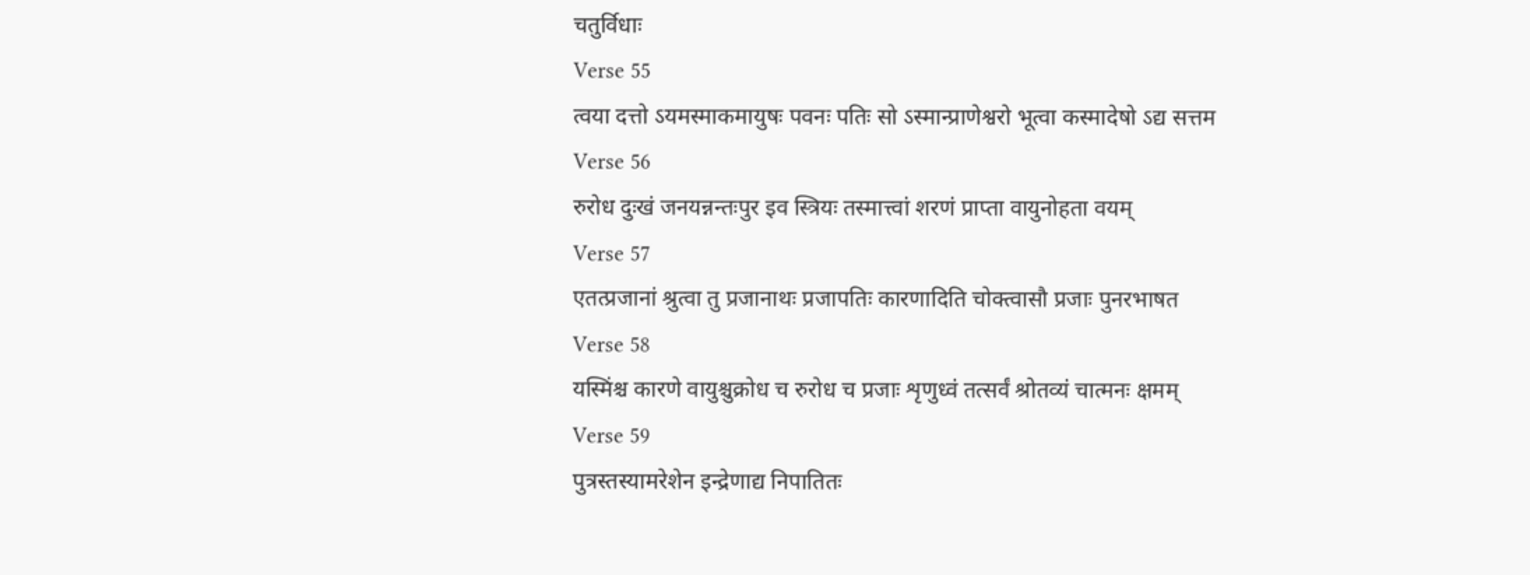चतुर्विधाः
Verse 55
त्वया दत्तो ऽयमस्माकमायुषः पवनः पतिः सो ऽस्मान्प्राणेश्वरो भूत्वा कस्मादेषो ऽद्य सत्तम
Verse 56
रुरोध दुःखं जनयन्नन्तःपुर इव स्त्रियः तस्मात्त्वां शरणं प्राप्ता वायुनोहता वयम्
Verse 57
एतत्प्रजानां श्रुत्वा तु प्रजानाथः प्रजापतिः कारणादिति चोक्त्वासौ प्रजाः पुनरभाषत
Verse 58
यस्मिंश्च कारणे वायुश्चुक्रोध च रुरोध च प्रजाः शृणुध्वं तत्सर्वं श्रोतव्यं चात्मनः क्षमम्
Verse 59
पुत्रस्तस्यामरेशेन इन्द्रेणाद्य निपातितः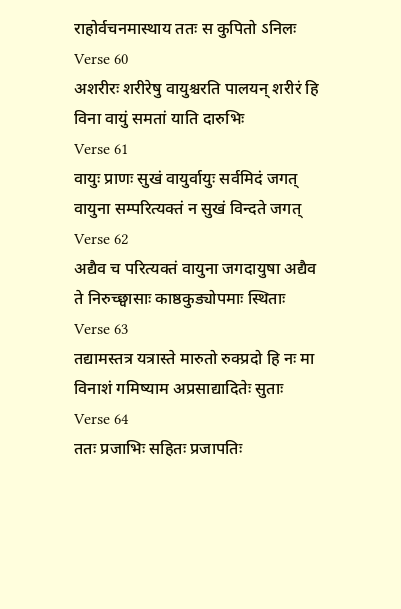राहोर्वचनमास्थाय ततः स कुपितो ऽनिलः
Verse 60
अशरीरः शरीरेषु वायुश्चरति पालयन् शरीरं हि विना वायुं समतां याति दारुभिः
Verse 61
वायुः प्राणः सुखं वायुर्वायुः सर्वमिदं जगत् वायुना सम्परित्यक्तं न सुखं विन्दते जगत्
Verse 62
अद्यैव च परित्यक्तं वायुना जगदायुषा अद्यैव ते निरुच्छ्वासाः काष्ठकुड्योपमाः स्थिताः
Verse 63
तद्यामस्तत्र यत्रास्ते मारुतो रुक्प्रदो हि नः मा विनाशं गमिष्याम अप्रसाद्यादितेः सुताः
Verse 64
ततः प्रजाभिः सहितः प्रजापतिः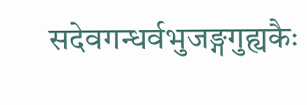सदेवगन्धर्वभुजङ्गगुह्यकैः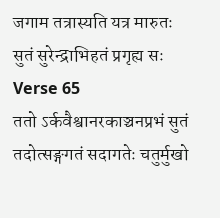जगाम तत्रास्यति यत्र मारुतः सुतं सुरेन्द्राभिहतं प्रगृह्य सः
Verse 65
ततो ऽर्कवैश्वानरकाञ्चनप्रभं सुतं तदोत्सङ्गगतं सदागतेः चतुर्मुखो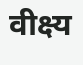वीक्ष्य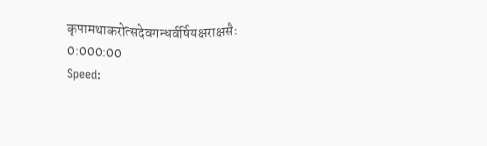कृपामथाकरोत्सदेवगन्धर्वर्षियक्षराक्षसैः
0:000:00
Speed: